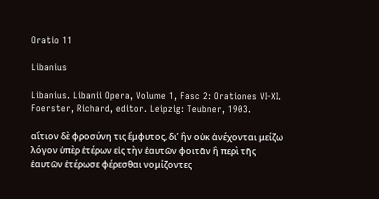Oratio 11

Libanius

Libanius. Libanii Opera, Volume 1, Fasc 2: Orationes VI-XI. Foerster, Richard, editor. Leipzig: Teubner, 1903.

αἴτιον δὲ φροσύνη τις ἔμφυτος, δι’ ἣν οὐκ ἀνέχονται μείζω λόγον ὑπὲρ ἑτέρων εἰς τὴν ἑαυτῶν φοιτᾶν ἢ περὶ τῆς ἑαυτῶν ἑτέρωσε φέρεσθαι νομίζοντες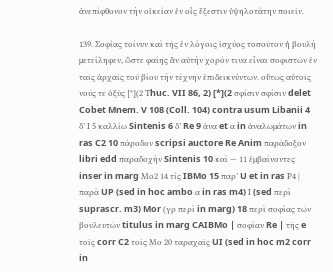ἀνεπίφθονον τὴν οἰκείαν ἐν οἶς ἔξεστιν ὑψηλοτάτην ποιεῖν.

139. Σοφίας τοίνυν καὶ τῆς ἐν λόγοις ἰσχύος τοσοῦτον ἡ βουλὴ μετείληφεν, ὥστε φαίης ἂν αὐτὴν χορόν τινα εἶναι σοφιστῶν ἐν ταῖς ἀρχαῖς τοῦ βίου τὴν τέχνην ἐπιδεικνύντων. οὕτως αὐτοῖς νοῦς τε ὀξὺς [*](2 Τhuc. VII 86, 2) [*](2 σφίσιν σφίσιν delet Cobet Mnem. V 108 (Coll. 104) contra usum Libanii 4 δ’ Ι 5 καλλίω Sintenis 6 δ’ Re 9 ἀνα et α in ἀναλωμάτων in ras C2 10 πάροδον scripsi auctore Re Anim παράδοξον libri edd παραδοχὴν Sintenis 10 καὶ — 11 ἐμβαίνοντες inser in marg Μο2 14 τίς IBMo 15 παρ’ U et in ras Ρ4 | παρὰ UP (sed in hoc ambo α in ras m4) Ι (sed περὶ suprascr. m3) Mor (γρ περὶ in marg) 18 περὶ σοφίας τῶν βουλευτῶν titulus in marg CAIBMo | σοφίαν Re | τῆς e τοῖς corr C2 τοῖς Μο 20 ταραχαῖς UI (sed in hoc m2 corr in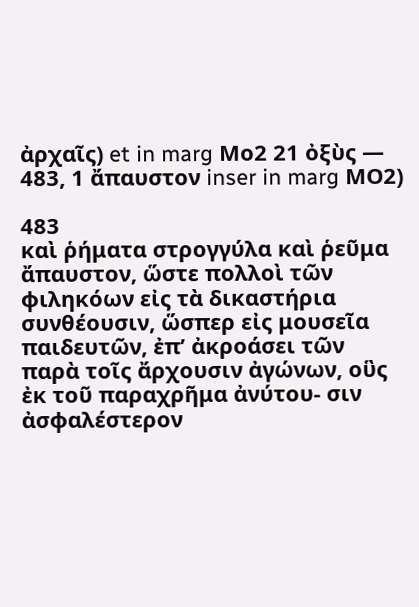ἀρχαῖς) et in marg Μο2 21 ὀξὺς — 483, 1 ἄπαυστον inser in marg ΜΟ2)

483
καὶ ῥήματα στρογγύλα καὶ ῥεῦμα ἄπαυστον, ὥστε πολλοὶ τῶν φιληκόων εἰς τὰ δικαστήρια συνθέουσιν, ὥσπερ εἰς μουσεῖα παιδευτῶν, ἐπ’ ἀκροάσει τῶν παρὰ τοῖς ἄρχουσιν ἀγώνων, οὓς ἐκ τοῦ παραχρῆμα ἀνύτου- σιν ἀσφαλέστερον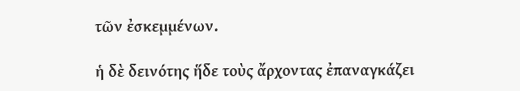τῶν ἐσκεμμένων.

ἡ δὲ δεινότης ἥδε τοὺς ἄρχοντας ἐπαναγκάζει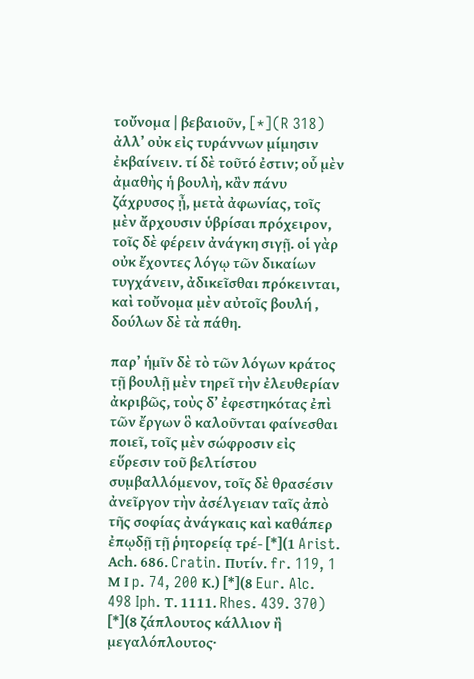τοὔνομα | βεβαιοῦν, [*](R 318) ἀλλ’ οὐκ εἰς τυράννων μίμησιν ἐκβαίνειν. τί δὲ τοῦτό ἐστιν; οὗ μὲν ἀμαθὴς ἡ βουλὴ, κἂν πάνυ ζάχρυσος ᾖ, μετὰ ἀφωνίας, τοῖς μὲν ἄρχουσιν ὑβρίσαι πρόχειρον, τοῖς δὲ φέρειν ἀνάγκη σιγῇ. οἱ γὰρ οὐκ ἔχοντες λόγῳ τῶν δικαίων τυγχάνειν, ἀδικεῖσθαι πρόκεινται, καὶ τοὔνομα μὲν αὐτοῖς βουλή , δούλων δὲ τὰ πάθη.

παρ’ ἡμῖν δὲ τὸ τῶν λόγων κράτος τῇ βουλῇ μὲν τηρεῖ τὴν ἐλευθερίαν ἀκριβῶς, τοὺς δ’ ἐφεστηκότας ἐπὶ τῶν ἔργων ὃ καλοῦνται φαίνεσθαι ποιεῖ, τοῖς μὲν σώφροσιν εἰς εὕρεσιν τοῦ βελτίστου συμβαλλόμενον, τοῖς δὲ θρασέσιν ἀνεῖργον τὴν ἀσέλγειαν ταῖς ἀπὸ τῆς σοφίας ἀνάγκαις καὶ καθάπερ ἐπῳδῇ τῇ ῥητορείᾳ τρέ- [*](1 Arist. Αch. 686. Cratin. Πυτίν. fr. 119, 1 Μ Ι p. 74, 200 Κ.) [*](8 Eur. Alc. 498 Iph. Τ. 1111. Rhes. 439. 370) [*](8 ζάπλουτος κάλλιον ἢ μεγαλόπλουτος·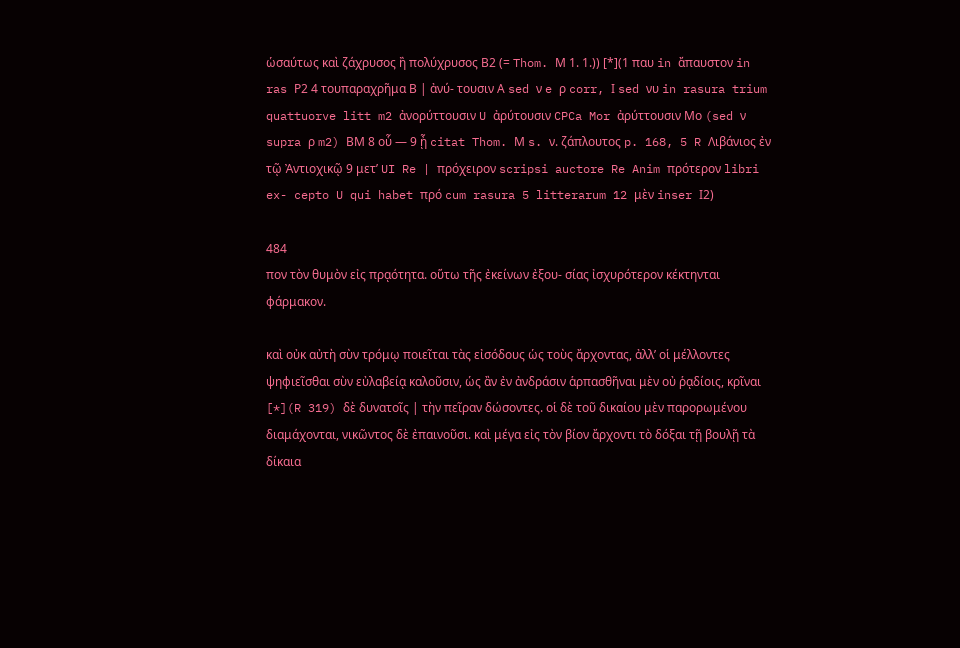ὡσαύτως καὶ ζάχρυσος ἢ πολύχρυσος Β2 (= Thom. Μ 1. 1.)) [*](1 παυ in ἄπαυστον in ras Ρ2 4 τουπαραχρῆμα Β | ἀνύ- τουσιν Α sed ν e ρ corr, Ι sed νυ in rasura trium quattuorve litt m2 ἀνορύττουσιν U ἀρύτουσιν CPCa Mor ἀρύττουσιν Μο (sed ν supra ρ m2) ΒΜ 8 οὗ — 9 ᾖ citat Thom. Μ s. ν. ζάπλουτος p. 168, 5 R Λιβάνιος ἐν τῷ Ἀντιοχικῷ 9 μετ’ UI Re | πρόχειρον scripsi auctore Re Anim πρότερον libri ex- cepto U qui habet πρό cum rasura 5 litterarum 12 μὲν inser Ι2)

484
πον τὸν θυμὸν εἰς πρᾳότητα. οὕτω τῆς ἐκείνων ἐξου- σίας ἰσχυρότερον κέκτηνται φάρμακον.

καὶ οὐκ αὐτὴ σὺν τρόμῳ ποιεῖται τὰς εἰσόδους ὡς τοὺς ἄρχοντας, ἀλλ’ οἱ μέλλοντες ψηφιεῖσθαι σὺν εὐλαβείᾳ καλοῦσιν, ὡς ἂν ἐν ἀνδράσιν ἁρπασθῆναι μὲν οὐ ῥᾳδίοις, κρῖναι [*](R 319) δὲ δυνατοῖς | τὴν πεῖραν δώσοντες. οἱ δὲ τοῦ δικαίου μὲν παρορωμένου διαμάχονται, νικῶντος δὲ ἐπαινοῦσι. καὶ μέγα εἰς τὸν βίον ἄρχοντι τὸ δόξαι τῇ βουλῇ τὰ δίκαια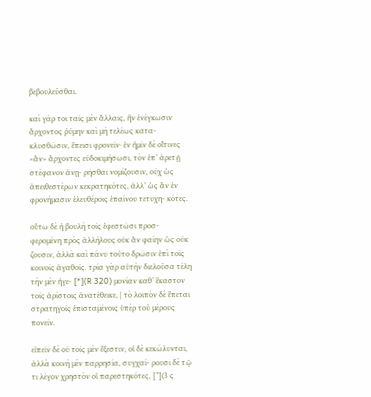βεβουλεῦσθαι.

καὶ γάρ τοι ταῖς μὲν ἄλλαις, ἢν ἐνέγκωσιν ἄρχοντος ῥύμην καὶ μὴ τελέως κατα- κλυσθῶσιν, ἔπεισι φρονεῖν· ἐν ἡμῖν δὲ οἵτινες <ἂν> ἄρχοντες εὐδοκιμήσωσι, τὸν ἐπ’ ἀρετῇ στέφανον ἀνῃ- ρῆσθαι νομίζουσιν, οὐχ ὡς ἀπειθεστέρων κεκρατηκότες, ἀλλ’ ὡς ἂν ἐν φρονήμασιν ἐλευθέροις ἐπαίνου τετυχη- κότες.

οὕτω δὲ ἡ βουλὴ τοῖς ἐφεστῶσι προσ- φερομένη πρὸς ἀλλήλους οὐκ ἂν φαίην ὡς οὐκ ζουσιν, ἀλλὰ καὶ πάνυ τοῦτο δρῶσιν ἐπὶ τοῖς κοινοῖς ἀγαθοῖς. τρία γὰρ αὑτὴν διελοῦσα τέλη τὴν μὲν ἡγε- [*](R 320) μονίαν καθ’ ἕκαστον τοῖς ἀρίστοις ἀνατέθεικε, | τὸ λοιπὸν δὲ ἕπεται στρατηγοῖς ἐπισταμένοις ὑπὲρ τοῦ μέρους πονεῖν.

εἰπεῖν δὲ οὐ τοῖς μὲν ἔξεστιν, οἱ δὲ κεκώλυνται, ἀλλὰ κοινὴ μὲν παρρησία, συγχαί- ρουσι δὲ τῷ τι λέγον χρηστὸν οἱ παρεστηκότες, [*](3 ς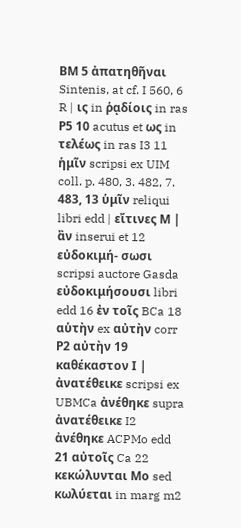ΒΜ 5 ἀπατηθῆναι Sintenis, at cf. I 560, 6 R | ις in ῥᾳδίοις in ras Ρ5 10 acutus et ως in τελέως in ras I3 11 ἡμῖν scripsi ex UIM coll. p. 480, 3. 482, 7. 483, 13 ὑμῖν reliqui libri edd | εἴτινες Μ | ἂν inserui et 12 εὐδοκιμή- σωσι scripsi auctore Gasda εὐδοκιμήσουσι libri edd 16 ἐν τοῖς BCa 18 αὑτὴν ex αὐτὴν corr Ρ2 αὐτὴν 19 καθέκαστον Ι | ἀνατέθεικε scripsi ex UBMCa ἀνέθηκε supra ἀνατέθεικε I2 ἀνέθηκε ACPMo edd 21 αὐτοῖς Ca 22 κεκώλυνται Μο sed κωλύεται in marg m2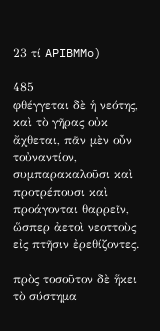23 τί APIBMMo)

485
φθέγγεται δὲ ἡ νεότης, καὶ τὸ γῆρας οὐκ ἄχθεται, πᾶν μὲν οὖν τοὐναντίον, συμπαρακαλοῦσι καὶ προτρέπουσι καὶ προάγονται θαρρεῖν, ὥσπερ ἀετοὶ νεοττοὺς εἰς πτῆσιν ἐρεθίζοντες.

πρὸς τοσοῦτον δὲ ἥκει τὸ σύστημα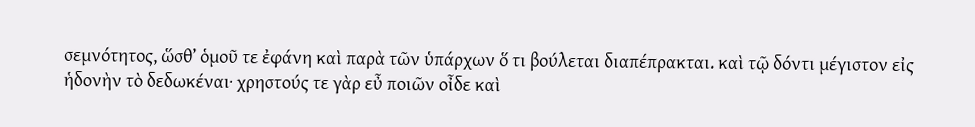σεμνότητος, ὥσθ’ ὁμοῦ τε ἐφάνη καὶ παρὰ τῶν ὑπάρχων ὅ τι βούλεται διαπέπρακται. καὶ τῷ δόντι μέγιστον εἰς ἡδονὴν τὸ δεδωκέναι· χρηστούς τε γὰρ εὖ ποιῶν οἶδε καὶ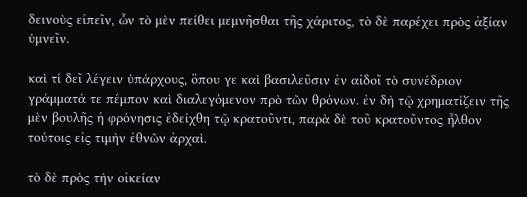δεινοὺς εἰπεῖν, ὧν τὸ μὲν πείθει μεμνῆσθαι τῆς χάριτος, τὸ δὲ παρέχει πρὸς ἀξίαν ὑμνεῖν.

καὶ τί δεῖ λέγειν ὑπάρχους, ὅπου γε καὶ βασιλεῦσιν ἐν αἰδοῖ τὸ συνέδριον γράμματά τε πέμπον καὶ διαλεγόμενον πρὸ τῶν θρόνων. ἐν δὴ τῷ χρηματίζειν τῆς μὲν βουλῆς ἡ φρόνησις ἐδείχθη τῷ κρατοῦντι, παρὰ δὲ τοῦ κρατοῦντος ἦλθον τούτοις εἰς τιμὴν ἐθνῶν ἀρχαὶ.

τὸ δὲ πρὸς τὴν οἰκείαν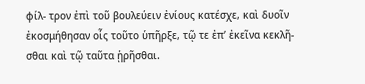φίλ- τρον ἐπὶ τοῦ βουλεύειν ἐνίους κατέσχε, καὶ δυοῖν ἐκοσμήθησαν οἷς τοῦτο ὑπῆρξε, τῷ τε ἐπ’ ἐκεῖνα κεκλῆ- σθαι καὶ τῷ ταῦτα ᾑρῆσθαι.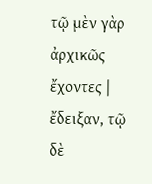τῷ μὲν γὰρ ἀρχικῶς ἔχοντες | ἔδειξαν, τῷ δὲ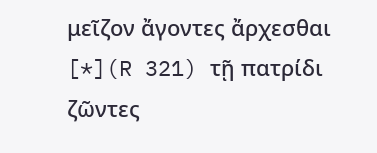μεῖζον ἄγοντες ἄρχεσθαι [*](R 321) τῇ πατρίδι ζῶντες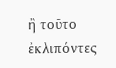ἢ τοῦτο ἐκλιπόντες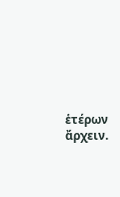ἑτέρων ἄρχειν.